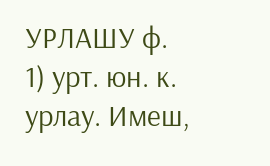УРЛАШУ ф. 1) урт. юн. к. урлау. Имеш,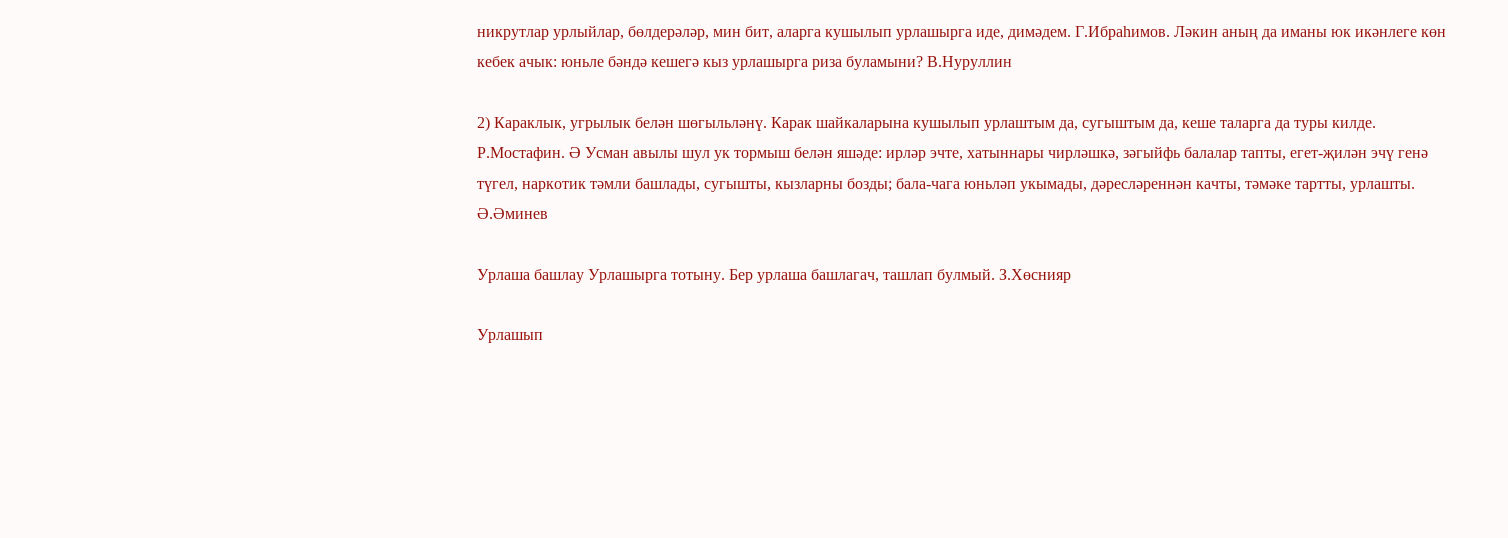никрутлар урлыйлар, бөлдерәләр, мин бит, аларга кушылып урлашырга иде, димәдем. Г.Ибраһимов. Ләкин аның да иманы юк икәнлеге көн кебек ачык: юньле бәндә кешегә кыз урлашырга риза буламыни? В.Нуруллин

2) Караклык, угрылык белән шөгыльләнү. Карак шайкаларына кушылып урлаштым да, сугыштым да, кеше таларга да туры килде. Р.Мостафин. Ә Усман авылы шул ук тормыш белән яшәде: ирләр эчте, хатыннары чирләшкә, зәгыйфь балалар тапты, егет-җилән эчү генә түгел, наркотик тәмли башлады, сугышты, кызларны бозды; бала-чага юньләп укымады, дәресләреннән качты, тәмәке тартты, урлашты. Ә.Әминев

Урлаша башлау Урлашырга тотыну. Бер урлаша башлагач, ташлап булмый. З.Хөснияр

Урлашып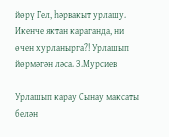йөрү Гел, һәрвакыт урлашу. Икенче яктан караганда, ни өчен хурланырга?! Урлашып йөрмәгән ләса. З.Мурсиев

Урлашып карау Сынау максаты белән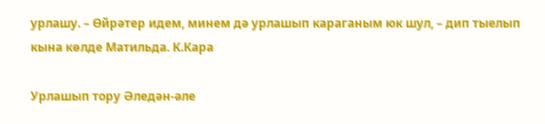урлашу. – Өйрәтер идем, минем дә урлашып караганым юк шул, – дип тыелып кына көлде Матильда. К.Кара

Урлашып тору Әледән-әле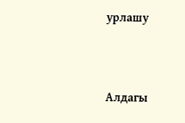урлашу



Алдагы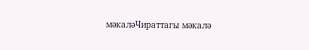мәкаләЧираттагы мәкалә